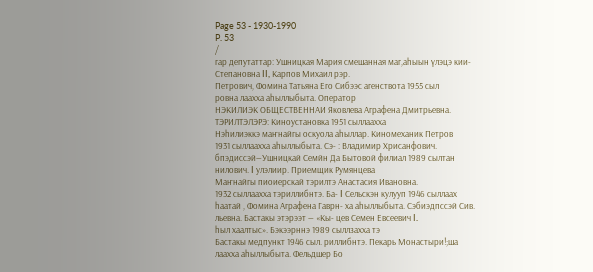Page 53 - 1930-1990
P. 53
/
гар депутаттар: Ушницкая Мария смешанная маг,аһыын үлэцэ кии-
Степановна II, Карпов Михаил рэр.
Петрович, Фомина Татьяна Его Сибээс агенствота 1955 сыл
ровна лаахха аһыллыбыта. Оператор
НЭКИЛИЭК ОБЩЕСТВЕННАИ Яковлева Аграфена Дмитрьевна.
ТЭРИЛТЭЛЭРЭ: Киноустановка 1951 сыллаахха
Нэһилиэккэ маҥнайгы оскуола аһыллар. Киномеханик Петров
1931 сыллаахха аһыллыбыта. Сэ- : Владимир Хрисанфович.
бпэдиссэй—Ушницкай Семйн Да Бытовой филиал 1989 сылтан
нилович. I улэлиир. Приемщик Румянцева
Маҥнайгы пиоиерскай тэрилтэ Анастасия Ивановна.
1932 сыллаахха тэриллибнтэ. Ба- I Сельскэн кулууп 1946 сыллаах
һаатай , Фомина Аграфена Гаврн- ха аһыллыбыта. Сэбиэдпссэй Сив.
льевна. Бастакы этэрээт — «Кы- цев Семен Евсеевич I.
һыл хаалтыс». Бэкээрннэ 1989 сыллзахха тэ
Бастакы медпункт 1946 сыл. риллибнтэ. Пекарь Монастыри!;ша
лаахха аһыллыбыта. Фельдшер Бо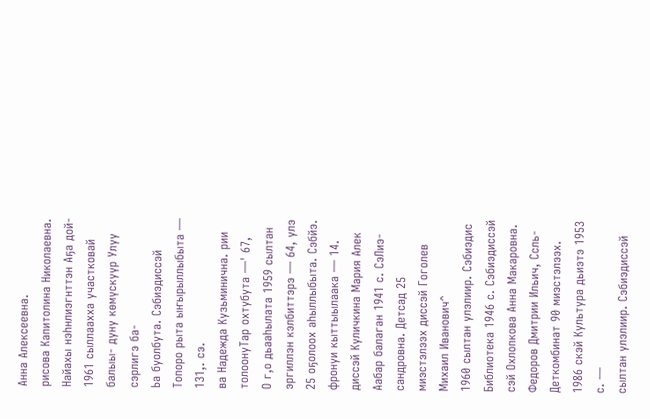Анна Алексеевна.
рисова Капитолина Николаевна. Найахы нэһнлиэгнттэн Аҕа дой-
1961 сыллаахха участковай балыы- дуну көмүскуүр Улуу сэрлигэ ба-
Ьа буолбута. Сэбиэдиссэй Топоро рыта ыҥырыллыбыта — 131,. сэ.
ва Надежда Кузьминична. рии толоонуТар охтубута —' 67,
О г,о дьааһылата 1959 сылтан эргиллэн кэлбиттэрэ — 64, улэ
25 оҕолоох аһыллыбыта. Сэбйэ. фронуи кыттыылаака — 14.
диссэй Куличкина Мария Алек Аабар балаган 1941 с. СэЛиэ-
сандровна. Детсад 25 миэстэлээх диссэй Гоголев Михаил Иванович^
1960 сылтан улэлиир. Сэбиэдис Библиотека 1946 с. Сэбиэдиссэй
сэй Охлопкова Анна Макаровна. Федоров Дмитрии Ильич, Ссль-
Деткомбинат 90 миэстэлээх. 1986 скэй Культура дьиэтэ 1953 с. —
сылтан улэлиир. Сэбиэдиссэй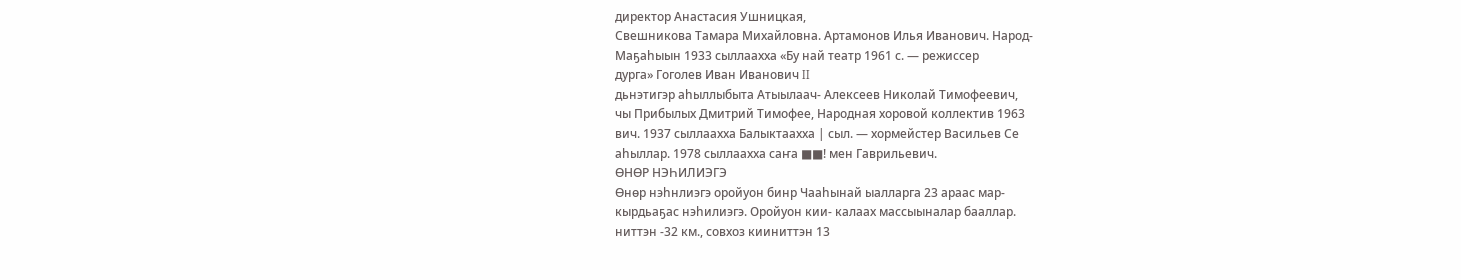директор Анастасия Ушницкая,
Свешникова Тамара Михайловна. Артамонов Илья Иванович. Народ-
Маҕаһыын 1933 сыллаахха «Бу най театр 1961 с. — режиссер
дурга» Гоголев Иван Иванович II
дьнэтигэр аһыллыбыта Атыылаач- Алексеев Николай Тимофеевич,
чы Прибылых Дмитрий Тимофее, Народная хоровой коллектив 1963
вич. 1937 сыллаахха Балыктаахха | сыл. — хормейстер Васильев Се
аһыллар. 1978 сыллаахха саҥа ■■! мен Гаврильевич.
ӨНӨР НЭҺИЛИЭГЭ
Өнөр нэһнлиэгэ оройуон бинр Чааһынай ыалларга 23 араас мар-
кырдьаҕас нэһилиэгэ. Оройуон кии- калаах массыыналар бааллар.
ниттэн -32 км., совхоз кииниттэн 13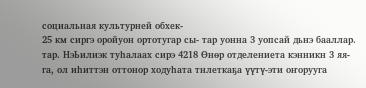социальная культурней обхек-
25 км сиргэ оройуон ортотугар сы- тар уонна 3 уопсай дьнэ бааллар.
тар. НэЬилиэк туһалаах сирэ 4218 Өнөр отделениета кэнникн 3 яя-
га, ол иһиттэн оттонор ходуһата тнлеткаҕа үүтү-эти оҥорууга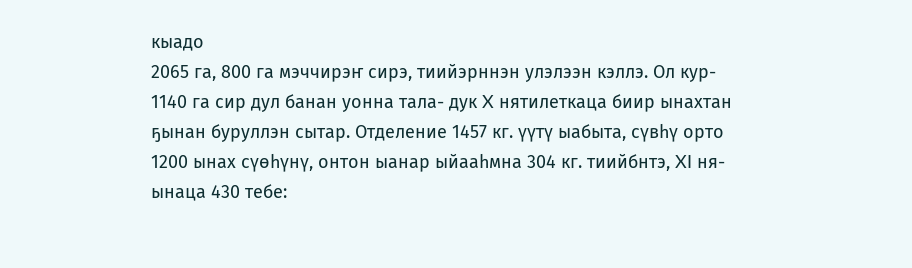кыадо
2065 га, 800 га мэччирэҥ сирэ, тиийэрннэн улэлээн кэллэ. Ол кур-
1140 га сир дул банан уонна тала- дук X нятилеткаца биир ынахтан
ҕынан буруллэн сытар. Отделение 1457 кг. үүтү ыабыта, сүвһү орто
1200 ынах сүөһүнү, онтон ыанар ыйааһмна 304 кг. тиийбнтэ, XI ня-
ынаца 430 тебе: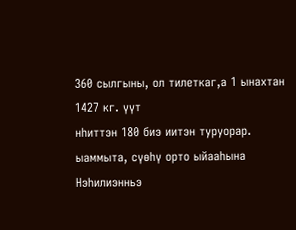360 сылгыны, ол тилеткаг,а 1 ынахтан 1427 кг. үүт
нһиттэн 180 биэ иитэн туруорар. ыаммыта, сүөһү орто ыйааһына
Нэһилиэнньэ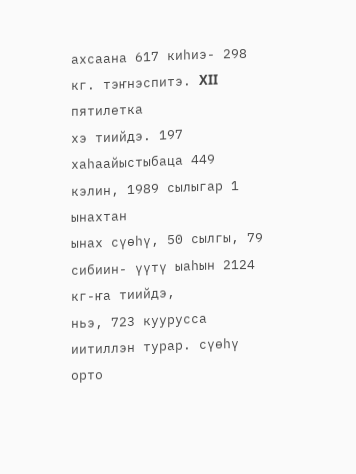ахсаана 617 киһиэ- 298 кг. тэҥнэспитэ. XII пятилетка
хэ тиийдэ. 197 хаһаайыстыбаца 449 кэлин, 1989 сылыгар 1 ынахтан
ынах сүөһү, 50 сылгы, 79 сибиин- үүтү ыаһын 2124 кг-ҥа тиийдэ,
ньэ, 723 куурусса иитиллэн турар. сүөһү орто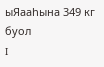ыЯааһына 349 кг буол
I